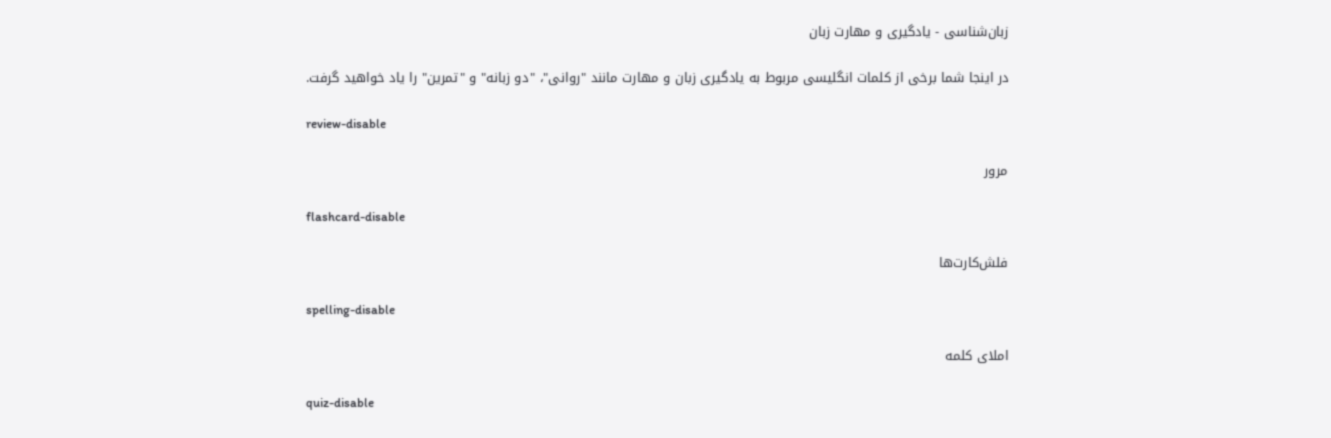زبان‌شناسی - یادگیری و مهارت زبان

در اینجا شما برخی از کلمات انگلیسی مربوط به یادگیری زبان و مهارت مانند "روانی"، "دو زبانه" و "تمرین" را یاد خواهید گرفت.

review-disable

مرور

flashcard-disable

فلش‌کارت‌ها

spelling-disable

املای کلمه

quiz-disable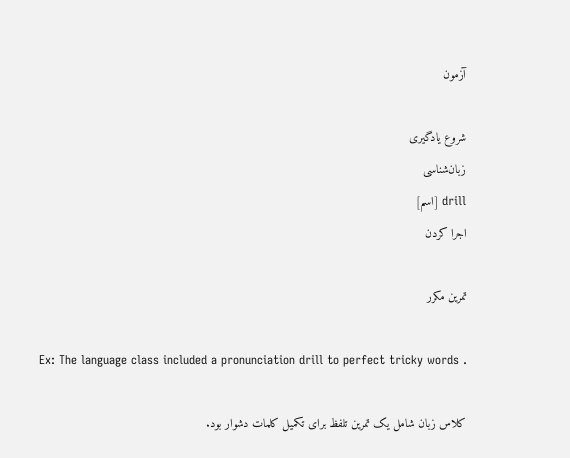آزمون

شروع یادگیری
زبان‌شناسی
drill [اسم]
اجرا کردن

تمرین مکرر

Ex: The language class included a pronunciation drill to perfect tricky words .

کلاس زبان شامل یک تمرین تلفظ برای تکمیل کلمات دشوار بود.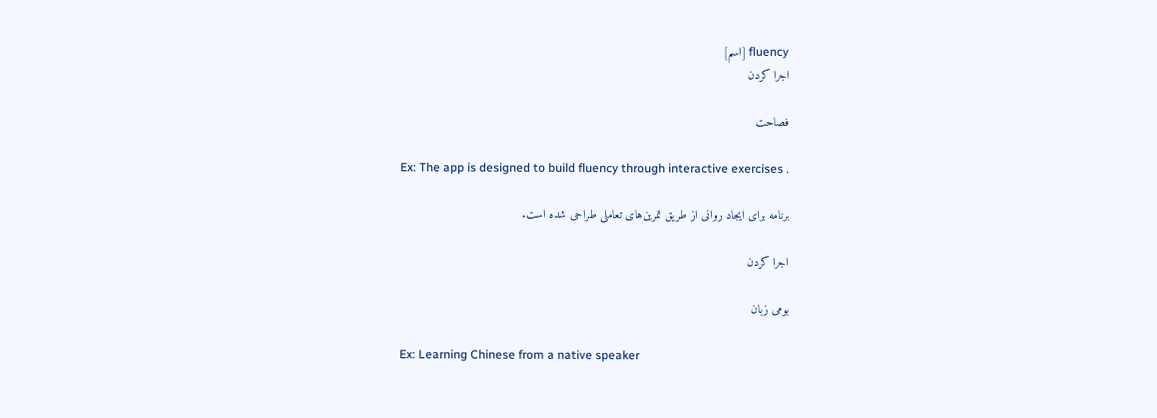fluency [اسم]
اجرا کردن

فصاحت

Ex: The app is designed to build fluency through interactive exercises .

برنامه برای ایجاد روانی از طریق تمرین‌های تعاملی طراحی شده است.

اجرا کردن

بومی زبان

Ex: Learning Chinese from a native speaker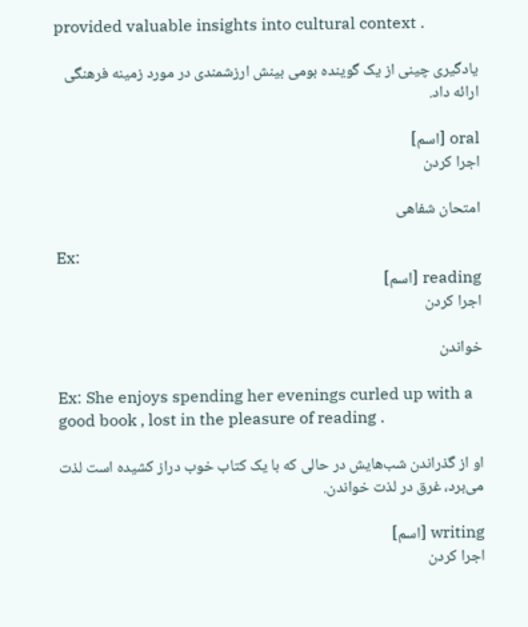provided valuable insights into cultural context .

یادگیری چینی از یک گوینده بومی بینش ارزشمندی در مورد زمینه فرهنگی ارائه داد.

oral [اسم]
اجرا کردن

امتحان شفاهی

Ex:
reading [اسم]
اجرا کردن

خواندن

Ex: She enjoys spending her evenings curled up with a good book , lost in the pleasure of reading .

او از گذراندن شب‌هایش در حالی که با یک کتاب خوب دراز کشیده است لذت می‌برد، غرق در لذت خواندن.

writing [اسم]
اجرا کردن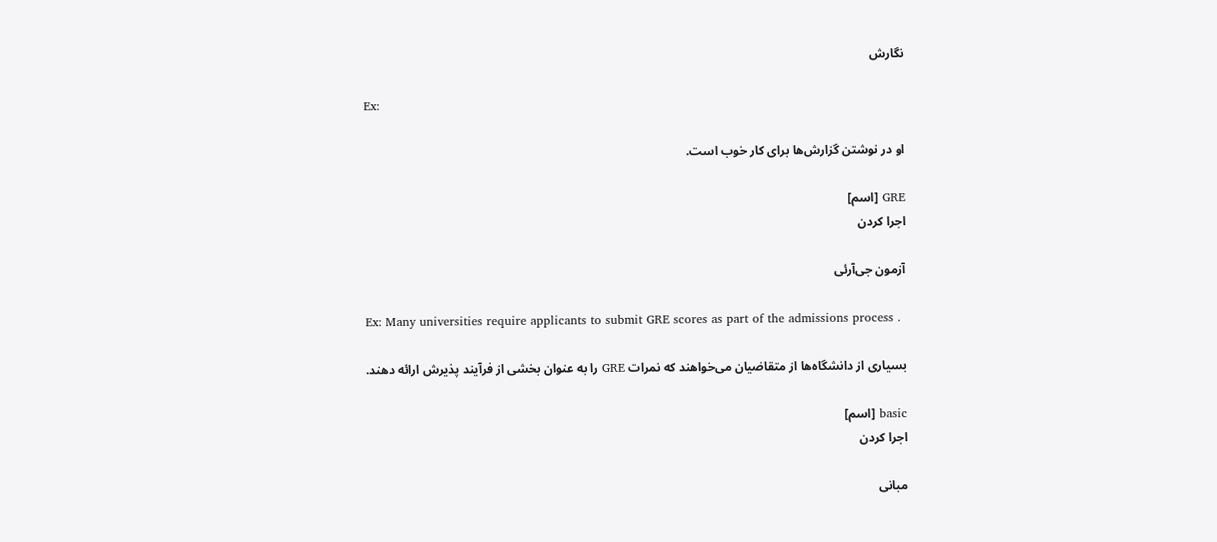نگارش

Ex:

او در نوشتن گزارش‌ها برای کار خوب است.

GRE [اسم]
اجرا کردن

آزمون جی‌آرئی

Ex: Many universities require applicants to submit GRE scores as part of the admissions process .

بسیاری از دانشگاه‌ها از متقاضیان می‌خواهند که نمرات GRE را به عنوان بخشی از فرآیند پذیرش ارائه دهند.

basic [اسم]
اجرا کردن

مبانی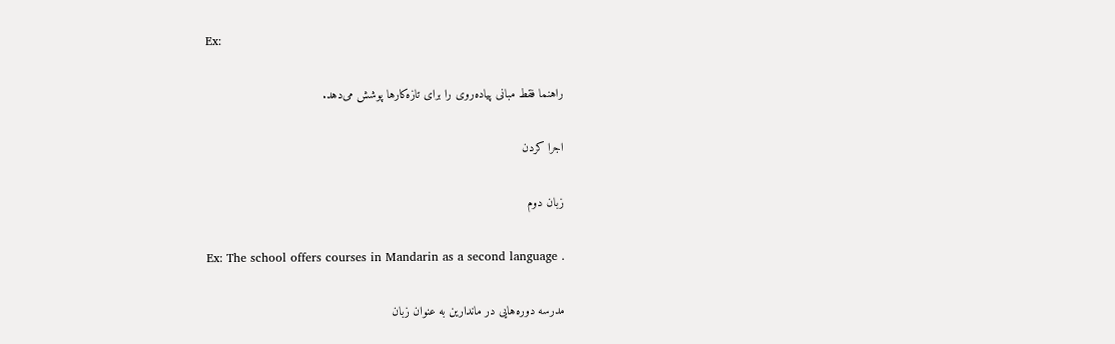Ex:

راهنما فقط مبانی پیاده‌روی را برای تازه‌کارها پوشش می‌دهد.

اجرا کردن

زبان دوم

Ex: The school offers courses in Mandarin as a second language .

مدرسه دوره‌هایی در ماندارین به عنوان زبان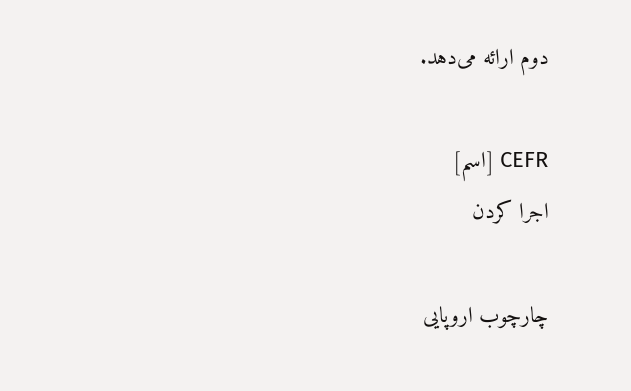دوم ارائه می‌دهد.

CEFR [اسم]
اجرا کردن

چارچوب اروپایی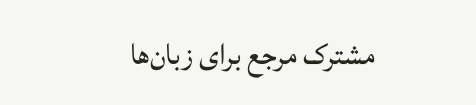مشترک مرجع برای زبان‌ها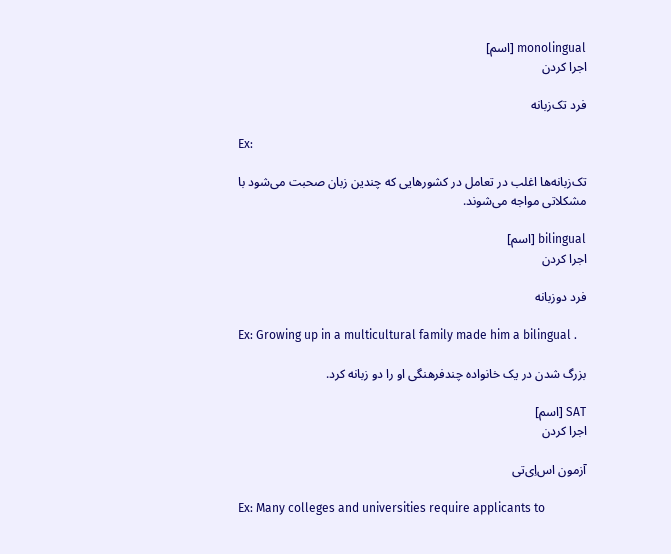monolingual [اسم]
اجرا کردن

فرد تک‌زبانه

Ex:

تک‌زبانه‌ها اغلب در تعامل در کشورهایی که چندین زبان صحبت می‌شود با مشکلاتی مواجه می‌شوند.

bilingual [اسم]
اجرا کردن

فرد دوزبانه

Ex: Growing up in a multicultural family made him a bilingual .

بزرگ شدن در یک خانواده چندفرهنگی او را دو زبانه کرد.

SAT [اسم]
اجرا کردن

آزمون اس‌اِی‌تی

Ex: Many colleges and universities require applicants to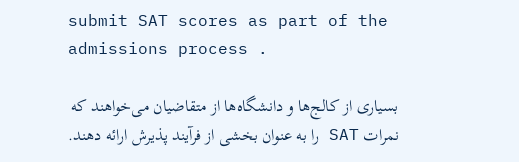submit SAT scores as part of the admissions process .

بسیاری از کالج‌ها و دانشگاه‌ها از متقاضیان می‌خواهند که نمرات SAT را به عنوان بخشی از فرآیند پذیرش ارائه دهند.